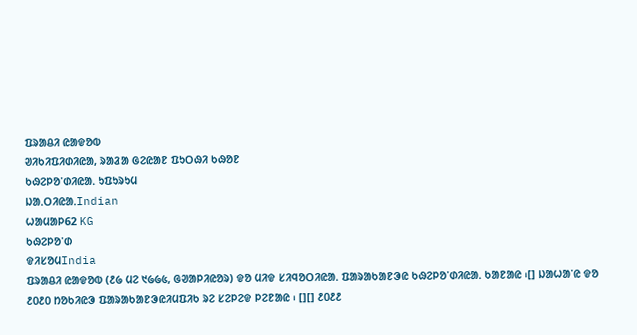ᱯᱨᱟᱪᱤ ᱭᱟᱫᱚᱵ
ᱣᱤᱠᱤᱯᱤᱰᱤᱭᱟ, ᱨᱟᱲᱟ ᱜᱮᱭᱟᱱ ᱯᱩᱛᱷᱤ ᱠᱷᱚᱱ
ᱠᱷᱮᱞᱚᱸᱰᱤᱭᱟᱹ ᱩᱯᱩᱨᱩᱢ
ᱡᱟᱹᱛᱤᱭᱟᱹIndian
ᱦᱟᱢᱟᱞ62 KG
ᱠᱷᱮᱞᱚᱸᱰ
ᱫᱤᱥᱚᱢIndia
ᱯᱨᱟᱪᱤ ᱭᱟᱫᱚᱵ (᱒᱙ ᱢᱮ ᱑᱙᱙᱕, ᱜᱣᱟᱞᱤᱭᱚᱨ) ᱫᱚ ᱢᱤᱫ ᱥᱤᱧᱚᱛᱤᱭᱟᱹ ᱯᱟᱨᱟᱠᱟᱱᱳᱭ ᱠᱷᱮᱞᱚᱸᱰᱤᱭᱟᱹ ᱠᱟᱱᱟᱭ ᱾[] ᱡᱟᱦᱟᱸᱭ ᱫᱚ ᱒᱐᱒᱐ ᱴᱚᱠᱤᱭᱳ ᱯᱟᱨᱟᱠᱟᱱᱳᱭᱤᱢᱯᱤᱠ ᱨᱮ ᱥᱮᱞᱮᱫ ᱞᱮᱱᱟᱭ ᱾ [][] ᱒᱐᱒᱒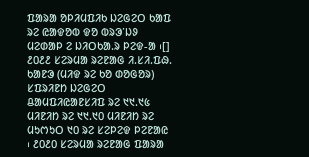ᱯᱟᱨᱟ ᱚᱞᱤᱢᱯᱤᱠ ᱡᱮᱜᱮᱛ ᱠᱟᱯ ᱨᱮ ᱭᱟᱫᱚᱵ ᱫᱚ ᱵᱨᱳᱸᱡᱽ ᱢᱮᱰᱟᱞ ᱮ ᱡᱤᱛᱠᱟ.ᱨ ᱞᱮᱫ-ᱟ ᱾[]
᱒᱐᱒᱒ ᱥᱮᱨᱢᱟ ᱨᱮᱱᱟᱜ ᱤ.ᱥᱤ.ᱯᱷ. ᱠᱟᱱᱳ (ᱢᱤᱫ ᱨᱮ ᱠᱚ ᱰᱚᱜᱚᱨ) ᱥᱯᱨᱤᱱᱴ ᱡᱮᱜᱮᱛ ᱪᱟᱢᱯᱤᱭᱟᱱᱥᱤᱯ ᱨᱮ ᱑᱑.᱑᱕ ᱢᱤᱱᱤᱴ ᱨᱮ ᱑᱑.᱑᱐ ᱢᱤᱱᱤᱴ ᱨᱮ ᱢᱩᱬᱩᱛ ᱑᱐ ᱨᱮ ᱥᱮᱞᱮᱫ ᱞᱮᱱᱟᱭ ᱾ ᱒᱐᱒᱐ ᱥᱮᱨᱢᱟ ᱨᱮᱱᱟᱜ ᱯᱟᱨᱟ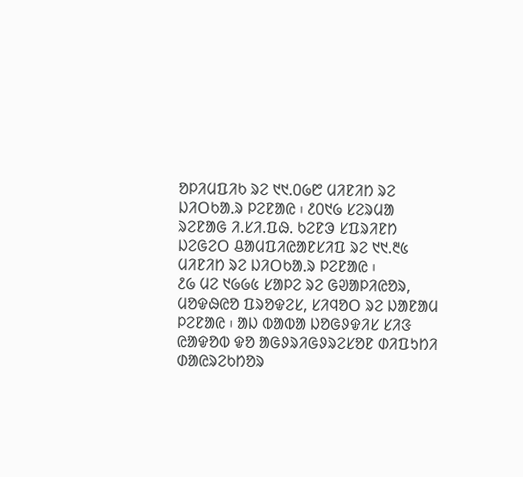ᱚᱞᱤᱢᱯᱤᱠ ᱨᱮ ᱑᱑.᱐᱙᱘ ᱢᱤᱱᱤᱴ ᱨᱮ ᱡᱤᱛᱠᱟᱹᱨ ᱞᱮᱱᱟᱭ ᱾ ᱒᱐᱑᱙ ᱥᱮᱨᱢᱟ ᱨᱮᱱᱟᱜ ᱤ.ᱥᱤ.ᱯᱷ. ᱠᱮᱱᱳ ᱥᱯᱨᱤᱱᱴ ᱡᱮᱜᱮᱛ ᱪᱟᱢᱯᱤᱭᱟᱱᱥᱤᱯ ᱨᱮ ᱑᱑.᱓᱕ ᱢᱤᱱᱤᱴ ᱨᱮ ᱡᱤᱛᱠᱟᱹᱨ ᱞᱮᱱᱟᱭ ᱾
᱒᱙ ᱢᱮ ᱑᱙᱙᱕ ᱥᱟᱞᱮ ᱨᱮ ᱜᱣᱟᱞᱤᱭᱚᱨ, ᱢᱚᱫᱷᱭᱚ ᱯᱨᱚᱫᱮᱥ, ᱥᱤᱧᱚᱛ ᱨᱮ ᱡᱟᱱᱟᱢ ᱞᱮᱱᱟᱭ ᱾ ᱟᱡ ᱵᱟᱵᱟ ᱡᱚᱜᱽᱫᱤᱥ ᱥᱤᱝ ᱭᱟᱫᱚᱵ ᱫᱚ ᱟᱜᱽᱨᱤᱜᱽᱨᱮᱥᱚᱱ ᱰᱤᱯᱩᱴᱤ ᱰᱟᱭᱨᱮᱠᱴᱚᱨ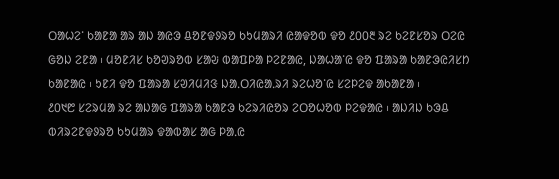ᱛᱟᱦᱮᱸ ᱠᱟᱱᱟ ᱟᱨ ᱟᱡ ᱟᱭᱳ ᱪᱚᱱᱫᱽᱨᱚ ᱠᱩᱢᱟᱨᱤ ᱭᱟᱫᱚᱵ ᱫᱚ ᱒᱐᱐᱓ ᱨᱮ ᱠᱮᱱᱥᱚᱨ ᱛᱮᱭ ᱜᱚᱡ ᱮᱱᱟ ᱾ ᱢᱚᱱᱤᱥ ᱠᱚᱣᱨᱚᱵ ᱥᱟᱶ ᱵᱟᱯᱞᱟ ᱞᱮᱱᱟᱭ, ᱡᱟᱦᱟᱸᱭ ᱫᱚ ᱯᱟᱨᱟ ᱠᱟᱱᱳᱭᱤᱥᱴ ᱠᱟᱱᱟᱭ ᱾ ᱩᱱᱤ ᱫᱚ ᱯᱟᱨᱟ ᱥᱣᱤᱢᱤᱝ ᱡᱟᱹᱛᱤᱭᱟᱹᱨᱤ ᱨᱮᱦᱚᱸᱭ ᱥᱮᱞᱮᱫ ᱟᱠᱟᱱᱟ ᱾
᱒᱐᱑᱘ ᱥᱮᱨᱢᱟ ᱨᱮ ᱟᱡᱟᱜ ᱯᱟᱨᱟ ᱠᱟᱱᱳ ᱠᱮᱨᱤᱭᱚᱨ ᱮᱛᱚᱦᱚᱵ ᱞᱮᱫᱟᱭ ᱾ ᱟᱡᱤᱡ ᱠᱳᱪ ᱵᱤᱨᱮᱱᱫᱽᱨᱚ ᱠᱩᱢᱟᱨ ᱫᱟᱵᱟᱥ ᱟᱜ ᱞᱟᱹᱭ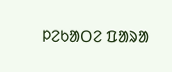ᱞᱮᱠᱟᱛᱮ ᱯᱟᱨᱟ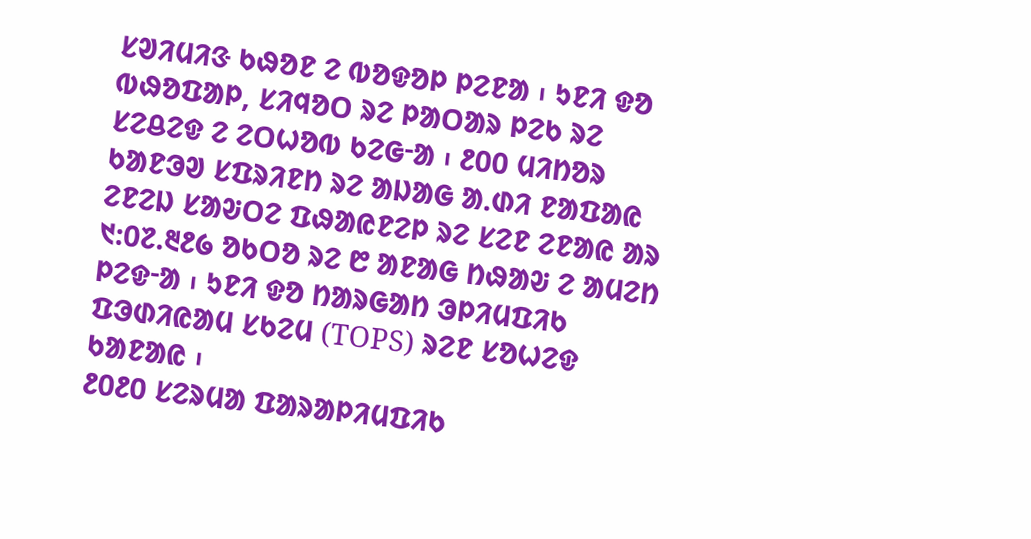ᱥᱣᱤᱢᱤᱝ ᱠᱷᱚᱱ ᱮ ᱵᱚᱫᱚᱞ ᱞᱮᱱᱟ ᱾ ᱩᱱᱤ ᱫᱚ ᱵᱷᱚᱯᱟᱞ, ᱥᱤᱧᱚᱛ ᱨᱮ ᱞᱟᱛᱟᱨ ᱞᱮᱠ ᱨᱮ ᱥᱮᱪᱮᱫ ᱮ ᱮᱛᱦᱚᱵ ᱠᱮᱜᱼᱟ ᱾ ᱒᱐᱐ ᱢᱤᱴᱚᱨ ᱠᱟᱱᱳᱣ ᱥᱯᱨᱤᱱᱴ ᱨᱮ ᱟᱡᱟᱜ ᱟᱹᱰᱤ ᱱᱟᱯᱟᱭ ᱮᱱᱮᱡ ᱥᱟᱶᱛᱮ ᱯᱷᱟᱭᱱᱮᱞ ᱨᱮ ᱥᱮᱱ ᱮᱱᱟᱭ ᱟᱨ ᱑:᱐᱗.᱓᱒᱙ ᱚᱠᱛᱚ ᱨᱮ ᱘ ᱟᱱᱟᱜ ᱴᱷᱟᱶ ᱮ ᱟᱢᱮᱴ ᱞᱮᱫᱼᱟ ᱾ ᱩᱱᱤ ᱫᱚ ᱴᱟᱨᱜᱟᱴ ᱳᱞᱤᱢᱯᱤᱠ ᱯᱳᱰᱤᱭᱟᱢ ᱥᱠᱮᱢ (TOPS) ᱨᱮᱱ ᱥᱚᱦᱮᱫ ᱠᱟᱱᱟᱭ ᱾
᱒᱐᱒᱐ ᱥᱮᱨᱢᱟ ᱯᱟᱨᱟᱞᱤᱢᱯᱤᱠ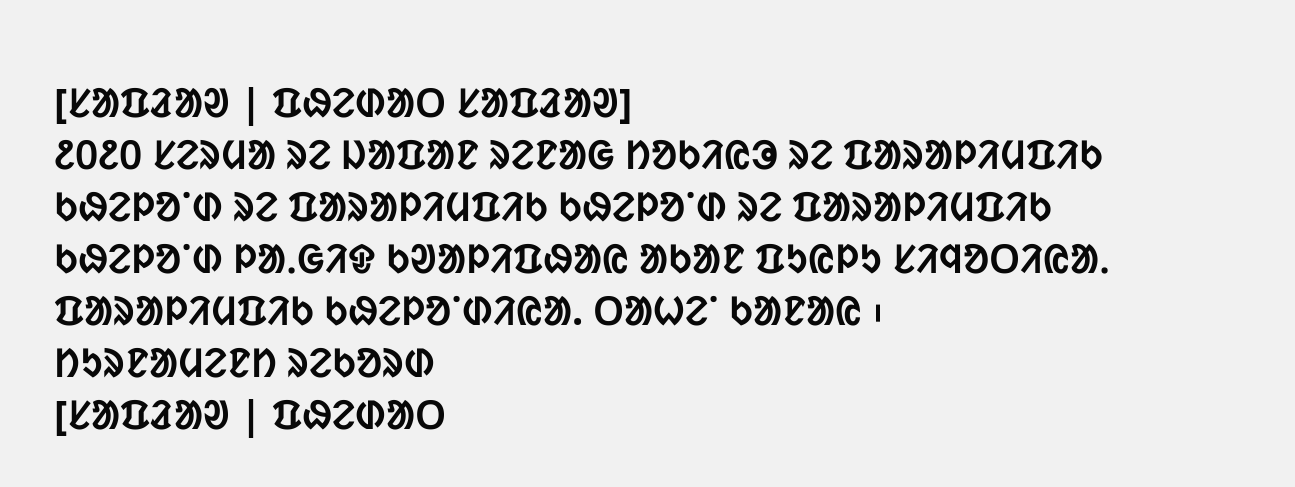[ᱥᱟᱯᱲᱟᱣ | ᱯᱷᱮᱰᱟᱛ ᱥᱟᱯᱲᱟᱣ]
᱒᱐᱒᱐ ᱥᱮᱨᱢᱟ ᱨᱮ ᱡᱟᱯᱟᱱ ᱨᱮᱱᱟᱜ ᱴᱚᱠᱤᱭᱳ ᱨᱮ ᱯᱟᱨᱟᱞᱤᱢᱯᱤᱠ ᱠᱷᱮᱞᱚᱸᱰ ᱨᱮ ᱯᱟᱨᱟᱞᱤᱢᱯᱤᱠ ᱠᱷᱮᱞᱚᱸᱰ ᱨᱮ ᱯᱟᱨᱟᱞᱤᱢᱯᱤᱠ ᱠᱷᱮᱞᱚᱸᱰ ᱞᱟᱹᱜᱤᱫ ᱠᱣᱟᱞᱤᱯᱷᱟᱭ ᱟᱠᱟᱱ ᱯᱩᱭᱞᱩ ᱥᱤᱧᱚᱛᱤᱭᱟᱹ ᱯᱟᱨᱟᱞᱤᱢᱯᱤᱠ ᱠᱷᱮᱞᱚᱸᱰᱤᱭᱟ. ᱛᱟᱦᱮᱸ ᱠᱟᱱᱟᱭ ᱾
ᱴᱩᱨᱱᱟᱢᱮᱱᱴ ᱨᱮᱠᱚᱨᱰ
[ᱥᱟᱯᱲᱟᱣ | ᱯᱷᱮᱰᱟᱛ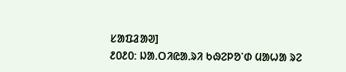ᱥᱟᱯᱲᱟᱣ]
᱒᱐᱒᱐: ᱡᱟᱹᱛᱤᱭᱟᱹᱨᱤ ᱠᱷᱮᱞᱚᱸᱰ ᱢᱟᱦᱟ ᱨᱮ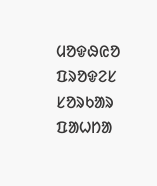ᱢᱚᱫᱷᱭᱚ ᱯᱨᱚᱫᱮᱥ ᱥᱚᱨᱠᱟᱨ ᱯᱟᱦᱴᱟ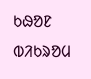ᱠᱷᱚᱱ ᱵᱤᱠᱨᱚᱢ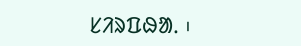ᱥᱤᱨᱯᱷᱟᱹ ᱾